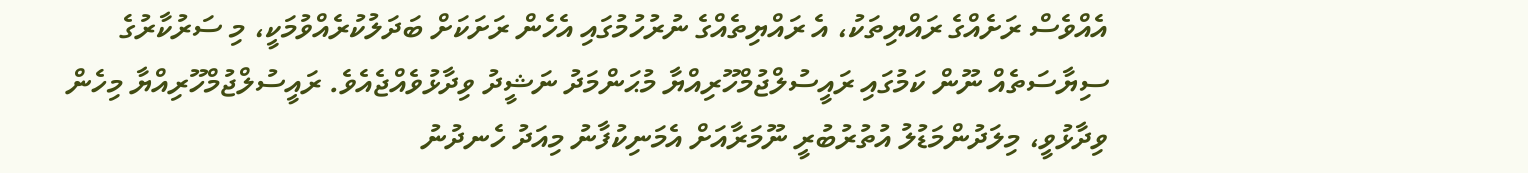އެއްވެސް ރަށެއްގެ ރައްޔިތަކު، އެ ރައްޔިތެއްގެ ނުރުހުމުގައި އެހެން ރަށަކަށް ބަދަލުކުރެއްވުމަކީ، މި ސަރުކާރުގެ ސިޔާސަތެއް ނޫން ކަމުގައި ރައީސުލްޖުމްހޫރިއްޔާ މުޙަންމަދު ނަޝީދު ވިދާޅުވެއްޖެއެވެ. ރައީސުލްޖުމްހޫރިއްޔާ މިހެން ވިދާޅުވީ، މިލަދުންމަޑުލު އުތުރުބުރީ ނޫމަރާއަށް އެމަނިކުފާނު މިއަދު ހެނދުނު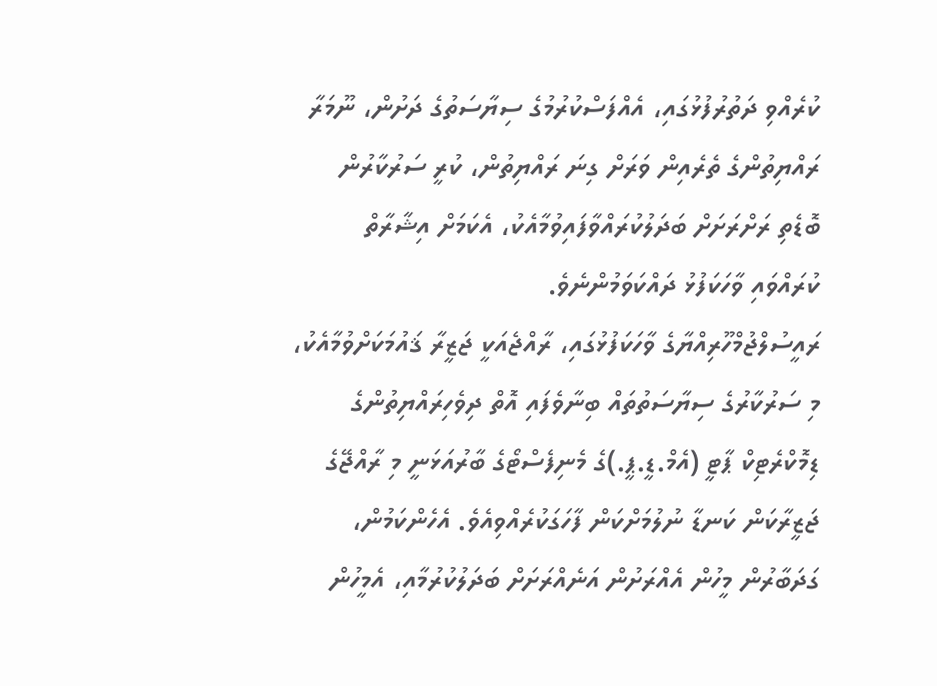ކުރެއްވި ދަތުރުފުޅުގައި، އެއްފަސްކުރުމުގެ ސިޔާސަތުގެ ދަށުން، ނޫމަރާ ރައްޔިތުންގެ ތެރެއިން ވަރަށް ގިނަ ރައްޔިތުން، ކުރީ ސަރުކާރުން ބޮޑެތި ރަށްރަށަށް ބަދަލުކުރައްވާފައިވުމާއެކު، އެކަމަށް އިޝާރާތް ކުރައްވައި ވާހަކަފުޅު ދައްކަވަމުންނެވެ.
ރައީސުލްޖުމްހޫރިއްޔާގެ ވާހަކަފުޅުގައި، ރާއްޖެއަކީ ޖަޒީރާ ޤައުމަކަށްވުމާއެކު، މި ސަރުކާރުގެ ސިޔާސަތުތައް ބިނާވެފައި އޮތް ދިވެހިރައްޔިތުންގެ ޑިމޮކްރެޓިކް ޕާޓީ (އެމް.ޑީ.ޕީ.)ގެ މެނިފެސްޓޯގެ ބާރުއަޅަނީ މި ރާއްޖޭގެ ޖަޒީރާކަން ކަނޑާ ނުލުމަށްކަން ފާހަގަކުރެއްވިއެވެ. އެހެންކަމުން، ގަދަބާރުން މީހުން އެއްރަށުން އަނެއްރަށަށް ބަދަލުކުރުމާއި، އެމީހުން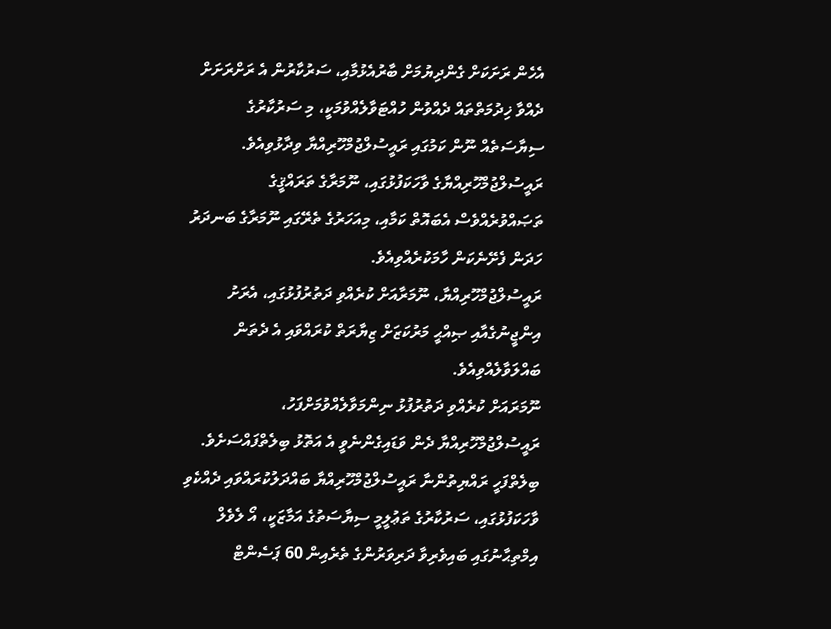އެހެން ރަށަކަށް ގެންދިޔުމަށް ބާރުއެޅުމާއި، ސަރުކާރުން އެ ރަށްރަށަށް ދެއްވާ ޚިދުމަތްތައް ދެއްވުން ހުއްޓަވާލެއްވުމަކީ، މި ސަރުކާރުގެ ސިޔާސަތެއް ނޫން ކަމުގައި ރައީސުލްޖުމްހޫރިއްޔާ ވިދާޅުވިއެވެ.
ރައީސުލްޖުމްހޫރިއްޔާގެ ވާހަކަފުޅުގައި، ނޫމަރާގެ ތަރައްޤީގެ ތަޞައްވުރެއްވެސް އެބައޮތް ކަމާއި، މިއަހަރުގެ ތެރޭގައި ނޫމަރާގެ ބަނދަރު ހަދަން ފެށޭނެކަން ހާމަކުރެއްވިއެވެ.
ރައީސުލްޖުމްހޫރިއްޔާ، ނޫމަރާއަށް ކުރެއްވި ދަތުރުފުޅުގައި، އެރަށު އިންޖީނުގެއާއި ޞިއްޙީ މަރުކަޒަށް ޒިޔާރަތް ކުރައްވައި އެ ދެތަން ބައްލަވާލެއްވިއެވެ.
ނޫމަރައަށް ކުރެއްވި ދަތުރުފުޅު ނިންމަވާލެއްވުމަށްފަހު، ރައީސުލްޖުމްހޫރިއްޔާ ދެން ވަޑައިގެންނެވީ އެ އަތޮޅު ބިލެތްފައްސަށެވެ.
ބިލެތްފަހީ ރައްޔިތުންނާ ރައީސުލްޖުމްހޫރިއްޔާ ބައްދަލުކުރައްވައި ދެއްކެވި ވާހަކަފުޅުގައި، ސަރުކާރުގެ ތަޢުލީމީ ސިޔާސަތުގެ އަމާޒަކީ، އޯ ލެވެލް އިމްތިޙާނުގައި ބައިވެރިވާ ދަރިވަރުންގެ ތެރެއިން 60 ޕަސެންޓް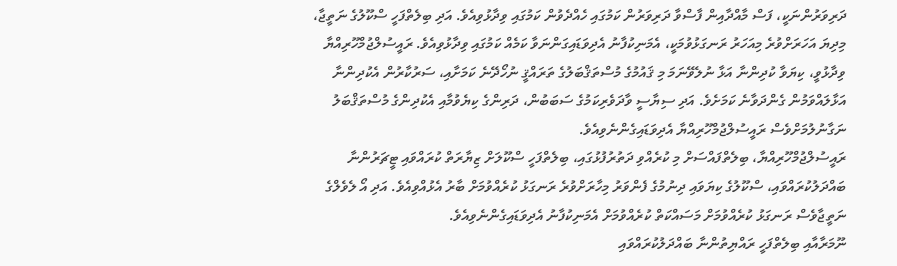ދަރިވަރުންނަކީ، ފަސް މާއްދާއިން ފާސްވާ ދަރިވަރުން ކަމުގައި ހެއްދެވުން ކަމުގައި ވިދާޅުވިއެވެ. އަދި ބިލެތްފަހީ ސްކޫލުގެ ނަތީޖާ، މިދިޔަ އަހަރަށްވުރެ މިއަހަރު ރަނގަޅުވުމަކީ، އެމަނިކުފާނު އެދިވަޑައިގަންނަވާ ކަމެއް ކަމުގައި ވިދާޅުވިއެވެ. ރައީސުލްޖުމްހޫރިއްޔާ ވިދާޅުވީ، ކިޔަވާ ކުދިންނާ އަޅާ ނުލެވޭނަމަ މި ޤައުމުގެ މުސްތަޤްބަލުގެ ތަރައްޤީ ނުހޯދޭނެ ކަމަށާއި، ސަރުކާރުން އެކުދިންނާ އަޅާލައްވަމުން ގެންދަވާނެ ކަމަށެވެ. އަދި ސިޔާސީ ވާދަވެރިކަމުގެ ސަބަބުން، ދަރިންގެ ކިޔެވުމާއި އެކުދިންގެ މުސްތަޤްބަލު ނަގާނުލުމަށްވެސް ރައީސުލްޖުމްހޫރިއްޔާ އެދިވަޑައިގެންނެވިއެވެ.
ރައީސުލްޖުމްހޫރިއްޔާ، ބިލެތްފައްސަށް މި ކުރެއްވި ދަތުރުފުޅުގައި، ބިލެތްފަހީ ސްކޫލަށް ޒިޔާރަތް ކުރައްވައި ޓީޗަރުންނާ ބައްދަލުކުރައްވައި، ސްކޫލުގެ ކިޔަވައި ދިނުމުގެ ފެންވަރު މިހާރަށްވުރެ ރަނގަޅު ކުރެއްވުމަށް ބާރު އެޅުއްވިއެވެ. އަދި އޯ ލެވެލްގެ ނަތީޖާވެސް ރަނގަޅު ކުރެއްވުމަށް މަސައްކަތް ކުރެއްވުމަށް އެމަނިކުފާނު އެދިވަޑައިގެންނެވިއެވެ.
ނޫމަރާއާއި ބިލެތްފަހީ ރައްޔިތުންނާ ބައްދަލުކުރައްވައި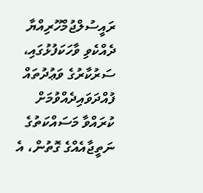ރައީސުލްޖުމްހޫރިއްޔާ ދެއްކެވި ވާހަކަފުޅުގައި، ސަރުކާރުގެ ވަޢުދުތައް ފުއްދަވައިދެއްވުމަށް ކުރައްވާ މަސައްކަތުގެ ނަތީޖާއެއްގެ ގޮތުން، އެ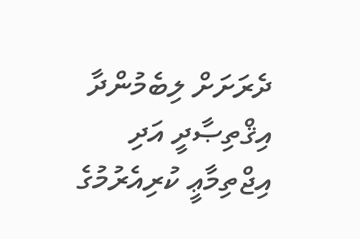ދެރަށަށް ލިބެމުންދާ އިޤްތިޞާދީ އަދި އިޖްތިމާޢީ ކުރިއެރުމުގެ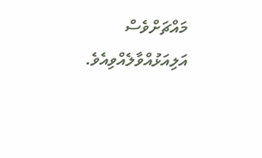މައްޗަށްވެސް އަލިއަޅުއްވާލެއްވިއެވެ.